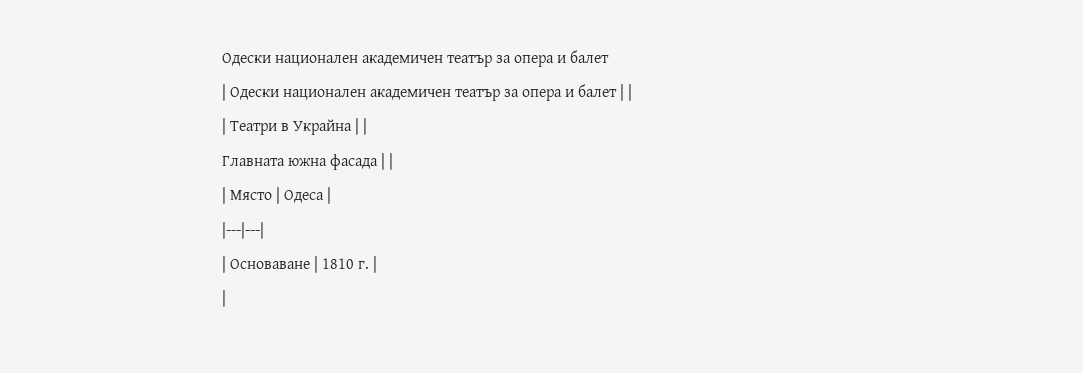Одески национален академичен театър за опера и балет
| Одески национален академичен театър за опера и балет | |
| Театри в Украйна | |
Главната южна фасада | |
| Място | Одеса |
|---|---|
| Основаване | 1810 г. |
|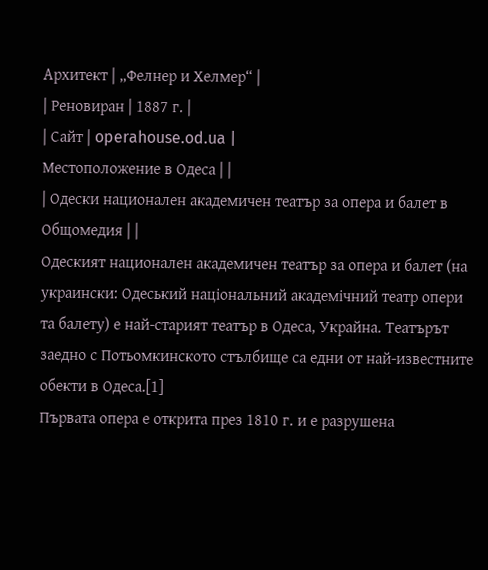Архитект | „Фелнер и Хелмер“ |
| Реновиран | 1887 г. |
| Сайт | operahouse.od.ua |
Местоположение в Одеса | |
| Одески национален академичен театър за опера и балет в Общомедия | |
Одеският национален академичен театър за опера и балет (на украински: Одеський національний академічний театр опери та балету) е най-старият театър в Одеса, Украйна. Театърът заедно с Потьомкинското стълбище са едни от най-известните обекти в Одеса.[1]
Първата опера е открита през 1810 г. и е разрушена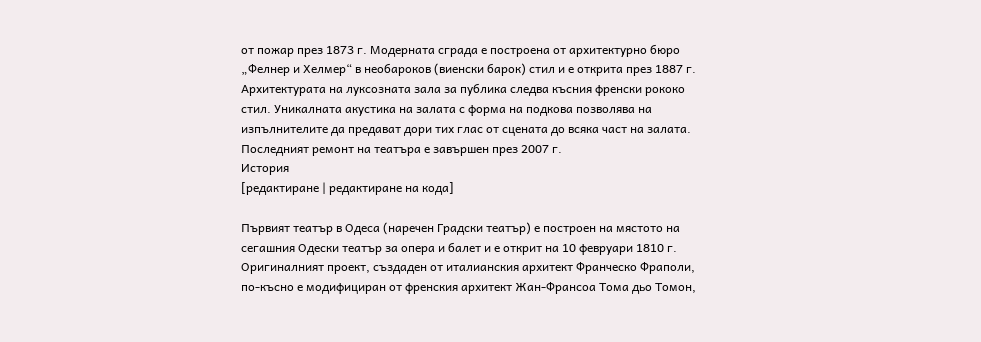от пожар през 1873 г. Модерната сграда е построена от архитектурно бюро „Фелнер и Хелмер“ в необароков (виенски барок) стил и е открита през 1887 г. Архитектурата на луксозната зала за публика следва късния френски рококо стил. Уникалната акустика на залата с форма на подкова позволява на изпълнителите да предават дори тих глас от сцената до всяка част на залата. Последният ремонт на театъра е завършен през 2007 г.
История
[редактиране | редактиране на кода]

Първият театър в Одеса (наречен Градски театър) е построен на мястото на сегашния Одески театър за опера и балет и е открит на 10 февруари 1810 г. Оригиналният проект, създаден от италианския архитект Франческо Фраполи, по-късно е модифициран от френския архитект Жан-Франсоа Тома дьо Томон,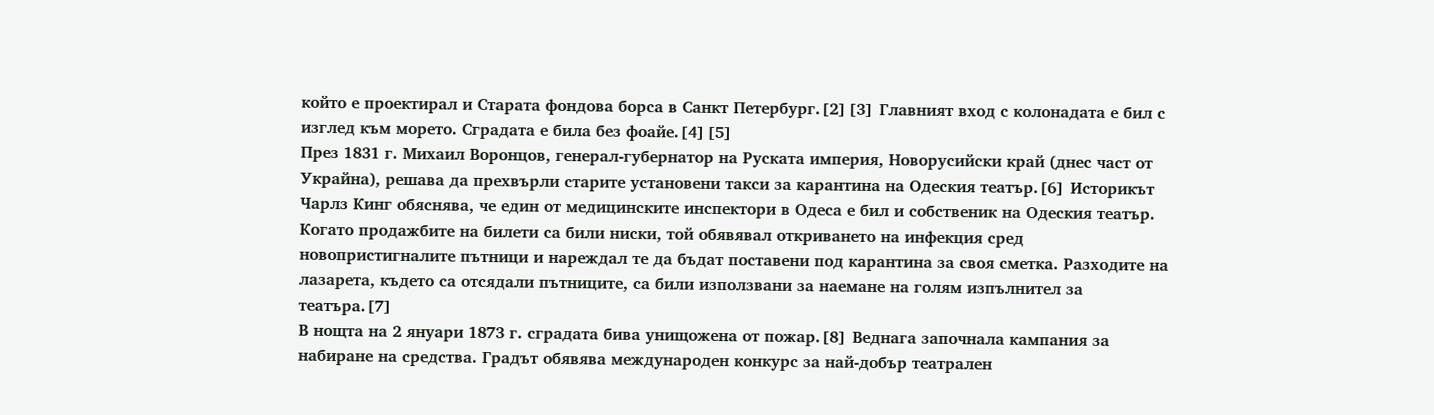който е проектирал и Старата фондова борса в Санкт Петербург.[2][3] Главният вход с колонадата е бил с изглед към морето. Сградата е била без фоайе.[4][5]
През 1831 г. Михаил Воронцов, генерал-губернатор на Руската империя, Новорусийски край (днес част от Украйна), решава да прехвърли старите установени такси за карантина на Одеския театър.[6] Историкът Чарлз Кинг обяснява, че един от медицинските инспектори в Одеса е бил и собственик на Одеския театър. Когато продажбите на билети са били ниски, той обявявал откриването на инфекция сред новопристигналите пътници и нареждал те да бъдат поставени под карантина за своя сметка. Разходите на лазарета, където са отсядали пътниците, са били използвани за наемане на голям изпълнител за театъра.[7]
В нощта на 2 януари 1873 г. сградата бива унищожена от пожар.[8] Веднага започнала кампания за набиране на средства. Градът обявява международен конкурс за най-добър театрален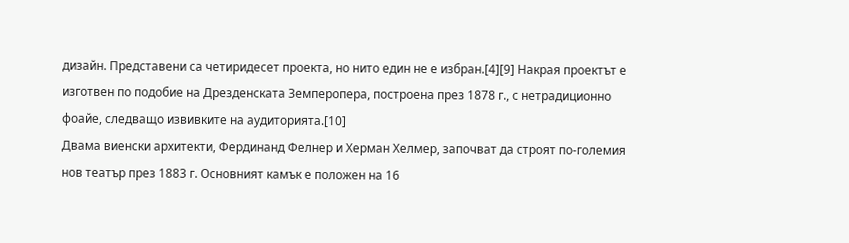дизайн. Представени са четиридесет проекта, но нито един не е избран.[4][9] Накрая проектът е изготвен по подобие на Дрезденската Земперопера, построена през 1878 г., с нетрадиционно фоайе, следващо извивките на аудиторията.[10]
Двама виенски архитекти, Фердинанд Фелнер и Херман Хелмер, започват да строят по-големия нов театър през 1883 г. Основният камък е положен на 16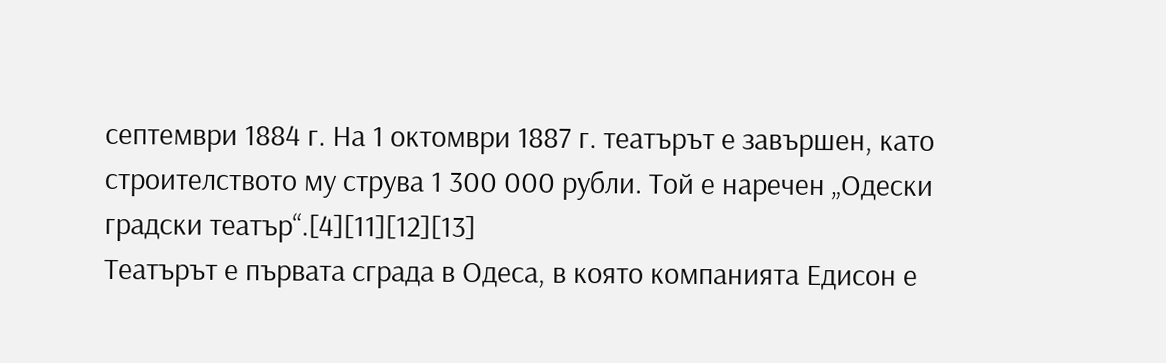септември 1884 г. На 1 октомври 1887 г. театърът е завършен, като строителството му струва 1 300 000 рубли. Той е наречен „Одески градски театър“.[4][11][12][13]
Театърът е първата сграда в Одеса, в която компанията Едисон е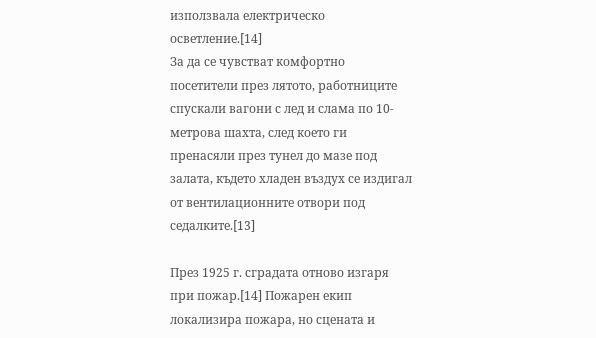използвала електрическо осветление.[14]
За да се чувстват комфортно посетители през лятото, работниците спускали вагони с лед и слама по 10-метрова шахта, след което ги пренасяли през тунел до мазе под залата, където хладен въздух се издигал от вентилационните отвори под седалките.[13]

През 1925 г. сградата отново изгаря при пожар.[14] Пожарен екип локализира пожара, но сцената и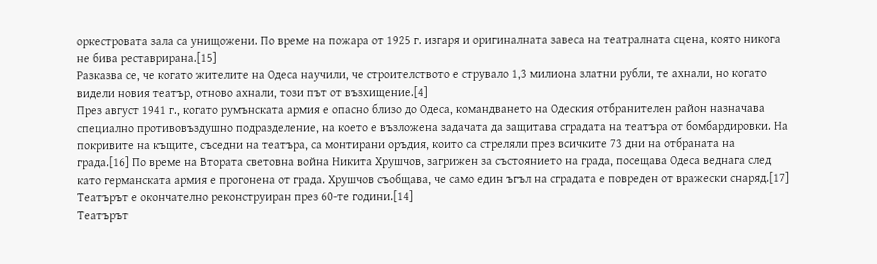оркестровата зала са унищожени. По време на пожара от 1925 г. изгаря и оригиналната завеса на театралната сцена, която никога не бива реставрирана.[15]
Разказва се, че когато жителите на Одеса научили, че строителството е струвало 1,3 милиона златни рубли, те ахнали, но когато видели новия театър, отново ахнали, този път от възхищение.[4]
През август 1941 г., когато румънската армия е опасно близо до Одеса, командването на Одеския отбранителен район назначава специално противовъздушно подразделение, на което е възложена задачата да защитава сградата на театъра от бомбардировки. На покривите на къщите, съседни на театъра, са монтирани оръдия, които са стреляли през всичките 73 дни на отбраната на града.[16] По време на Втората световна война Никита Хрушчов, загрижен за състоянието на града, посещава Одеса веднага след като германската армия е прогонена от града. Хрушчов съобщава, че само един ъгъл на сградата е повреден от вражески снаряд.[17] Театърът е окончателно реконструиран през 60-те години.[14]
Театърът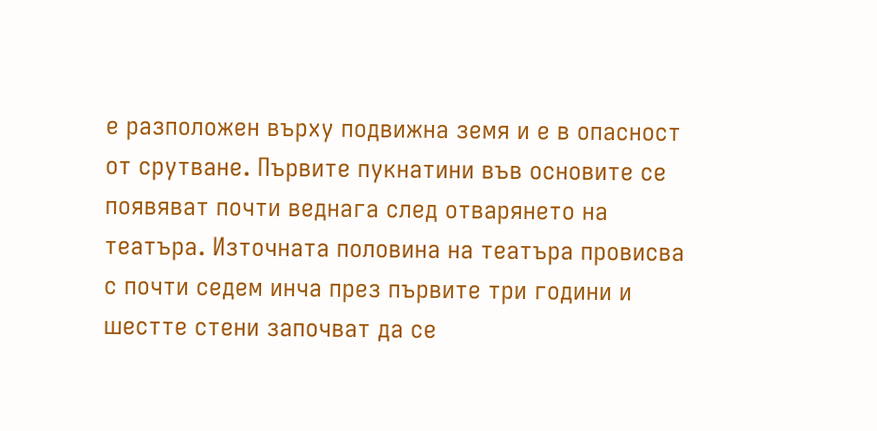е разположен върху подвижна земя и е в опасност от срутване. Първите пукнатини във основите се появяват почти веднага след отварянето на театъра. Източната половина на театъра провисва с почти седем инча през първите три години и шестте стени започват да се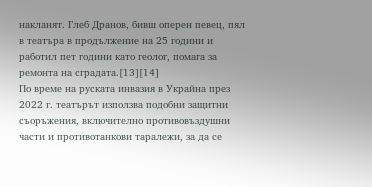накланят. Глеб Дранов, бивш оперен певец, пял в театъра в продължение на 25 години и работил пет години като геолог, помага за ремонта на сградата.[13][14]
По време на руската инвазия в Украйна през 2022 г. театърът използва подобни защитни съоръжения, включително противовъздушни части и противотанкови таралежи, за да се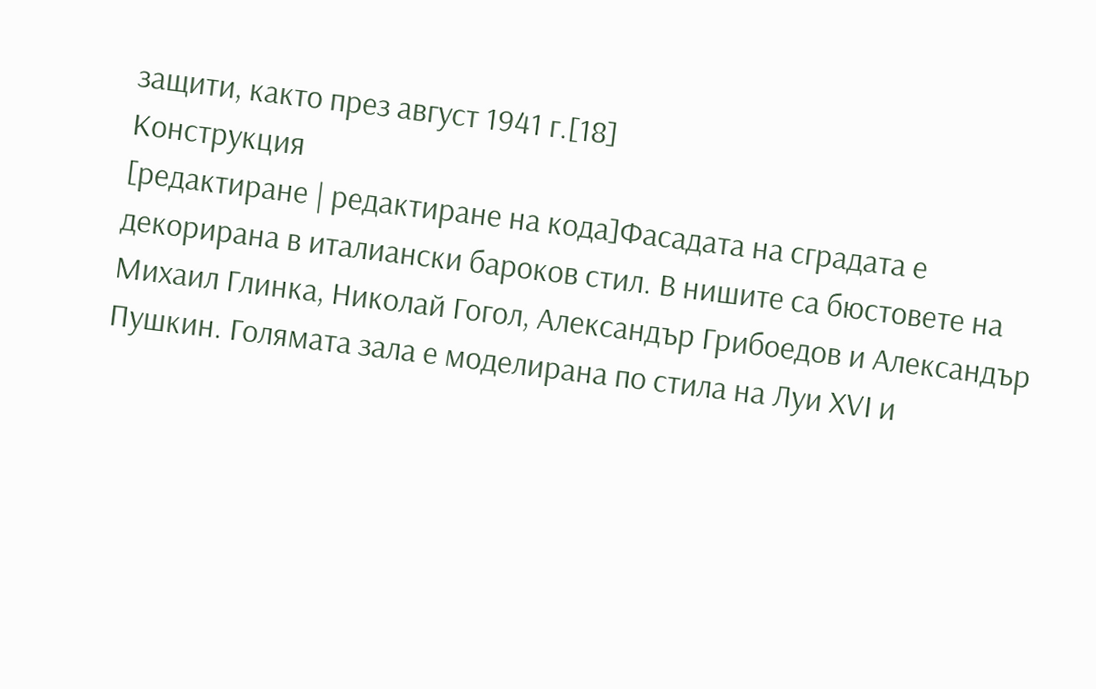защити, както през август 1941 г.[18]
Конструкция
[редактиране | редактиране на кода]Фасадата на сградата е декорирана в италиански бароков стил. В нишите са бюстовете на Михаил Глинка, Николай Гогол, Александър Грибоедов и Александър Пушкин. Голямата зала е моделирана по стила на Луи XVI и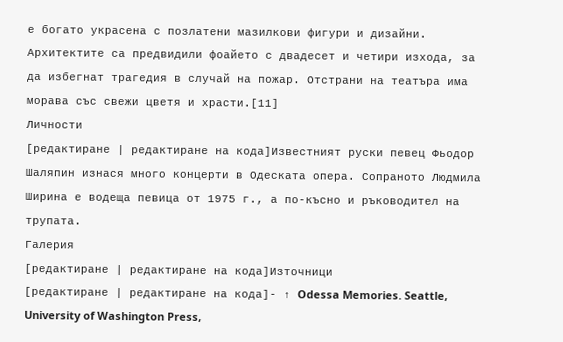е богато украсена с позлатени мазилкови фигури и дизайни. Архитектите са предвидили фоайето с двадесет и четири изхода, за да избегнат трагедия в случай на пожар. Отстрани на театъра има морава със свежи цветя и храсти.[11]
Личности
[редактиране | редактиране на кода]Известният руски певец Фьодор Шаляпин изнася много концерти в Одеската опера. Сопраното Людмила Ширина е водеща певица от 1975 г., а по-късно и ръководител на трупата.
Галерия
[редактиране | редактиране на кода]Източници
[редактиране | редактиране на кода]- ↑ Odessa Memories. Seattle, University of Washington Press,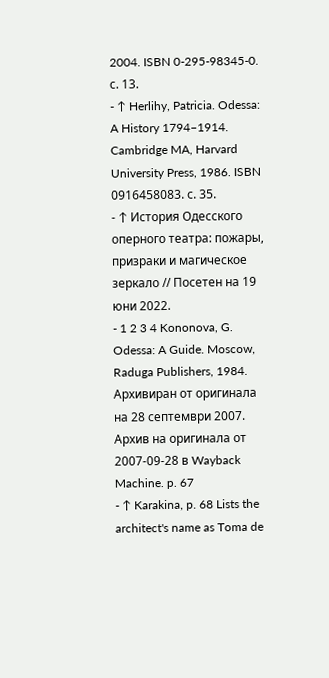2004. ISBN 0-295-98345-0. с. 13.
- ↑ Herlihy, Patricia. Odessa: A History 1794–1914. Cambridge MA, Harvard University Press, 1986. ISBN 0916458083. с. 35.
- ↑ История Одесского оперного театра: пожары, призраки и магическое зеркало // Посетен на 19 юни 2022.
- 1 2 3 4 Kononova, G. Odessa: A Guide. Moscow, Raduga Publishers, 1984. Архивиран от оригинала на 28 септември 2007. Архив на оригинала от 2007-09-28 в Wayback Machine. p. 67
- ↑ Karakina, p. 68 Lists the architect's name as Toma de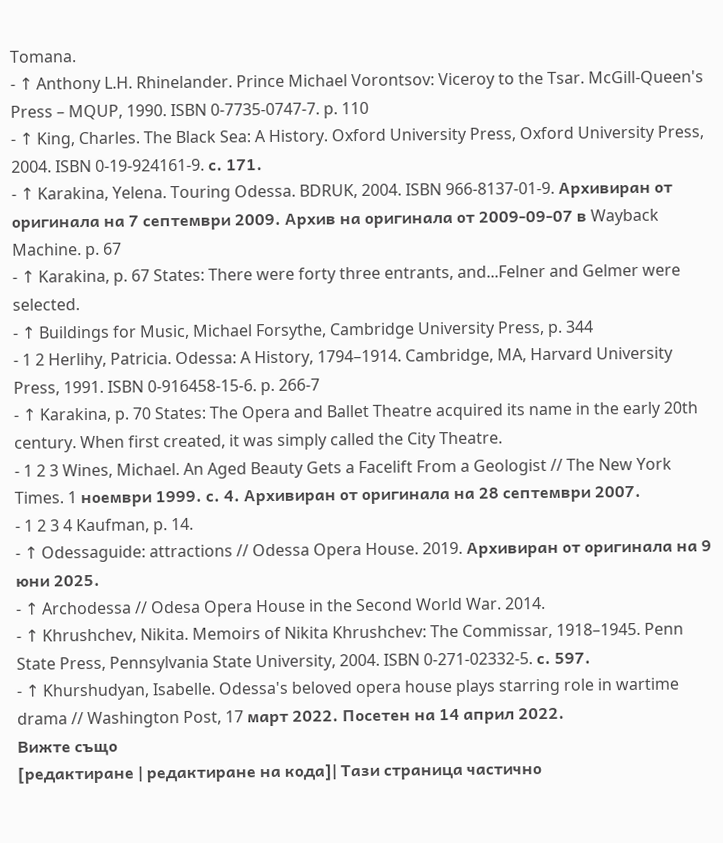Tomana.
- ↑ Anthony L.H. Rhinelander. Prince Michael Vorontsov: Viceroy to the Tsar. McGill-Queen's Press – MQUP, 1990. ISBN 0-7735-0747-7. p. 110
- ↑ King, Charles. The Black Sea: A History. Oxford University Press, Oxford University Press, 2004. ISBN 0-19-924161-9. с. 171.
- ↑ Karakina, Yelena. Touring Odessa. BDRUK, 2004. ISBN 966-8137-01-9. Архивиран от оригинала на 7 септември 2009. Архив на оригинала от 2009-09-07 в Wayback Machine. p. 67
- ↑ Karakina, p. 67 States: There were forty three entrants, and...Felner and Gelmer were selected.
- ↑ Buildings for Music, Michael Forsythe, Cambridge University Press, p. 344
- 1 2 Herlihy, Patricia. Odessa: A History, 1794–1914. Cambridge, MA, Harvard University Press, 1991. ISBN 0-916458-15-6. p. 266-7
- ↑ Karakina, p. 70 States: The Opera and Ballet Theatre acquired its name in the early 20th century. When first created, it was simply called the City Theatre.
- 1 2 3 Wines, Michael. An Aged Beauty Gets a Facelift From a Geologist // The New York Times. 1 ноември 1999. с. 4. Архивиран от оригинала на 28 септември 2007.
- 1 2 3 4 Kaufman, p. 14.
- ↑ Odessaguide: attractions // Odessa Opera House. 2019. Архивиран от оригинала на 9 юни 2025.
- ↑ Archodessa // Odesa Opera House in the Second World War. 2014.
- ↑ Khrushchev, Nikita. Memoirs of Nikita Khrushchev: The Commissar, 1918–1945. Penn State Press, Pennsylvania State University, 2004. ISBN 0-271-02332-5. с. 597.
- ↑ Khurshudyan, Isabelle. Odessa's beloved opera house plays starring role in wartime drama // Washington Post, 17 март 2022. Посетен на 14 април 2022.
Вижте също
[редактиране | редактиране на кода]| Тази страница частично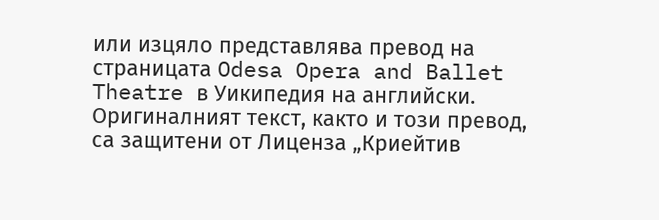или изцяло представлява превод на страницата Odesa Opera and Ballet Theatre в Уикипедия на английски. Оригиналният текст, както и този превод, са защитени от Лиценза „Криейтив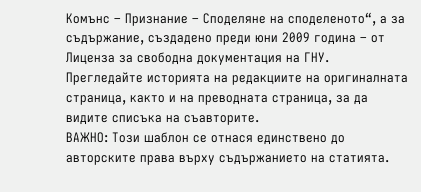Комънс – Признание – Споделяне на споделеното“, а за съдържание, създадено преди юни 2009 година – от Лиценза за свободна документация на ГНУ. Прегледайте историята на редакциите на оригиналната страница, както и на преводната страница, за да видите списъка на съавторите.
ВАЖНО: Този шаблон се отнася единствено до авторските права върху съдържанието на статията.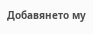Добавянето му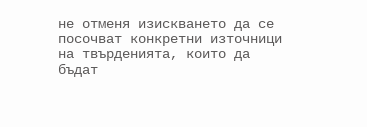не отменя изискването да се посочват конкретни източници на твърденията, които да бъдат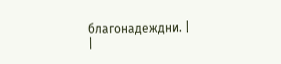благонадеждни. |
|